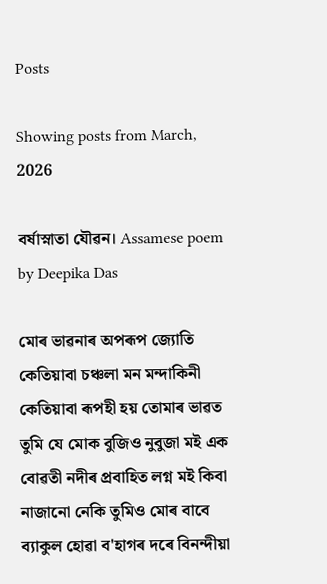Posts

Showing posts from March, 2026

বৰ্ষাস্নাতা যৌৱন। Assamese poem by Deepika Das

মোৰ ভাৱনাৰ অপৰূপ জ্যোতি কেতিয়াবা চঞ্চলা মন মন্দাকিনী কেতিয়াবা ৰূপহী হয় তোমাৰ ভাৱত তুমি যে মোক বুজিও নুবুজা মই এক বোৱতী নদীৰ প্ৰবাহিত লগ্ন মই কিবা নাজানো নেকি তুমিও মোৰ বাবে ব্যাকুল হোৱা ব'হাগৰ দৰে বিনন্দীয়া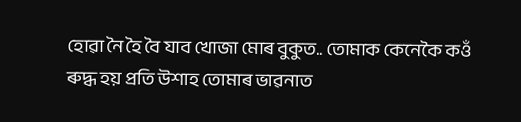হোৱা নৈ হৈ বৈ যাব খোজা মোৰ বুকুত.. তোমাক কেনেকৈ কওঁ ৰুদ্ধ হয় প্ৰতি উশাহ তোমাৰ ভাৱনাত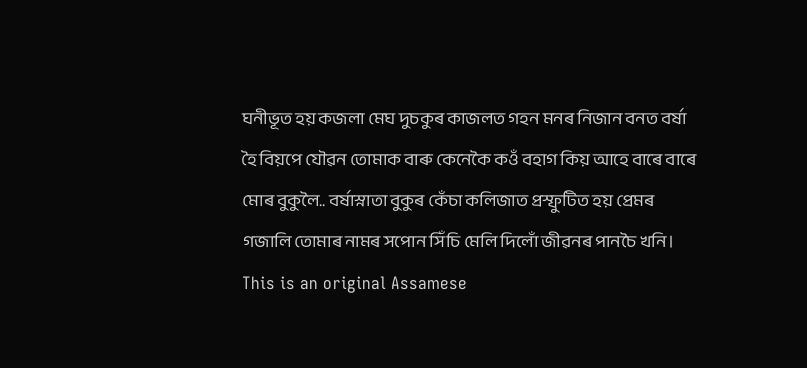ঘনীভূত হয় কজলা মেঘ দুচকুৰ কাজলত গহন মনৰ নিজান বনত বৰ্ষা হৈ বিয়পে যৌৱন তোমাক বাৰু কেনেকৈ কওঁ বহাগ কিয় আহে বাৰে বাৰে মোৰ বুকুলৈ.. বৰ্ষাস্নাতা বুকুৰ কেঁচা কলিজাত প্ৰস্ফুটিত হয় প্ৰেমৰ গজালি তোমাৰ নামৰ সপোন সিঁচি মেলি দিলোঁ জীৱনৰ পানচৈ খনি। This is an original Assamese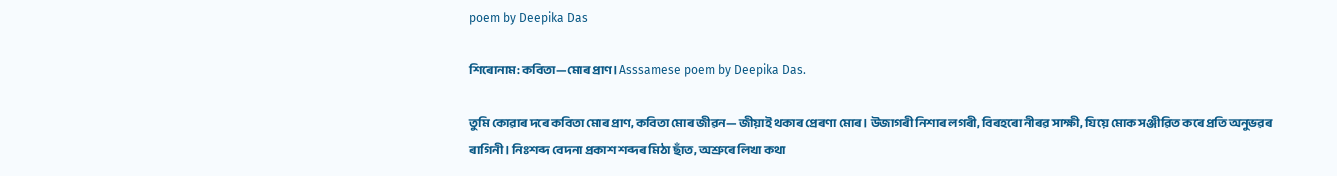poem by Deepika Das

শিৰোনাম: কবিতা—মোৰ প্ৰাণ। Asssamese poem by Deepika Das.

তুমি কোৱাৰ দৰে কবিতা মোৰ প্ৰাণ, কবিতা মোৰ জীৱন— জীয়াই থকাৰ প্ৰেৰণা মোৰ। উজাগৰী নিশাৰ লগৰী, বিৰহৰো নীৰৱ সাক্ষী, যিয়ে মোক সঞ্জীৱিত কৰে প্ৰতি অনুভৱৰ ৰাগিনী। নিঃশব্দ বেদনা প্ৰকাশ শব্দৰ মিঠা ছাঁত, অশ্ৰুৰে লিখা কথা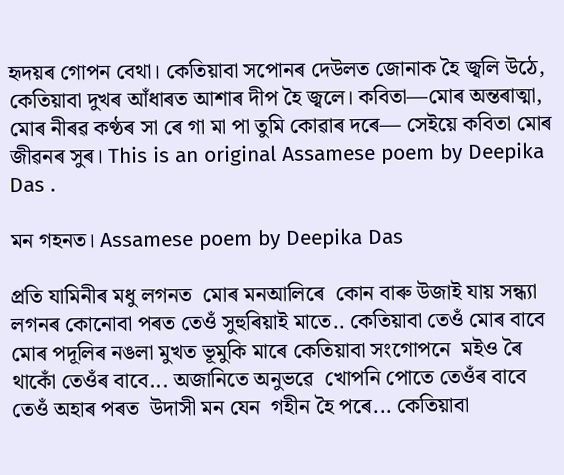হৃদয়ৰ গোপন বেথা। কেতিয়াবা সপোনৰ দেউলত জোনাক হৈ জ্বলি উঠে, কেতিয়াবা দুখৰ আঁধাৰত আশাৰ দীপ হৈ জ্বলে। কবিতা—মোৰ অন্তৰাত্মা, মোৰ নীৰৱ কণ্ঠৰ সা ৰে গা মা পা তুমি কোৱাৰ দৰে— সেইয়ে কবিতা মোৰ জীৱনৰ সুৰ। This is an original Assamese poem by Deepika Das .

মন গহনত। Assamese poem by Deepika Das

প্ৰতি যামিনীৰ মধু লগনত  মোৰ মনআলিৰে  কোন বাৰু উজাই যায় সন্ধ্যা লগনৰ কোনোবা পৰত তেওঁ সুহুৰিয়াই মাতে.. কেতিয়াবা তেওঁ মোৰ বাবে মোৰ পদূলিৰ নঙলা মুখত ভূমুকি মাৰে কেতিয়াবা সংগোপনে  মইও ৰৈ থাকোঁ তেওঁৰ বাবে... অজানিতে অনুভৱে  খোপনি পোতে তেওঁৰ বাবে  তেওঁ অহাৰ পৰত  উদাসী মন যেন  গহীন হৈ পৰে... কেতিয়াবা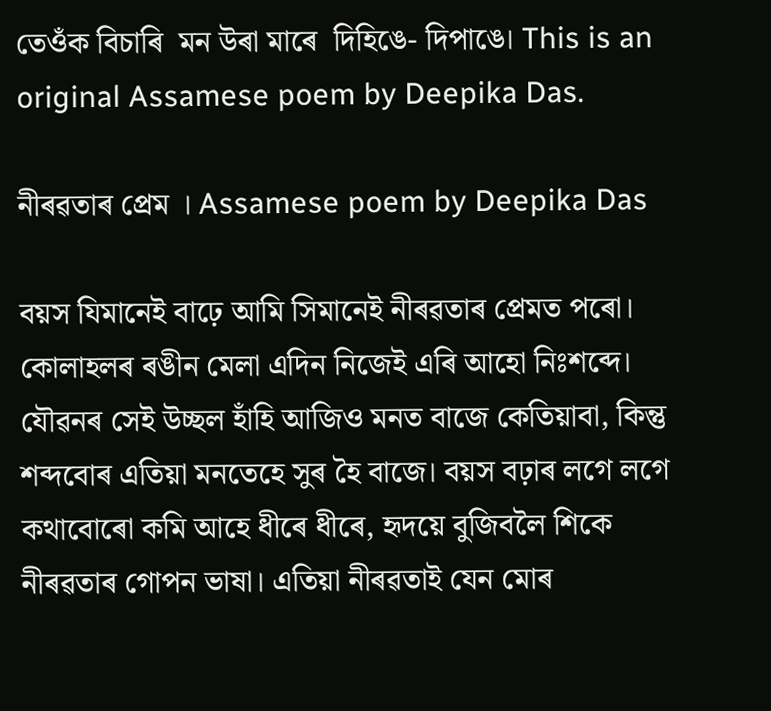তেওঁক বিচাৰি  মন উৰা মাৰে  দিহিঙে- দিপাঙে। This is an original Assamese poem by Deepika Das.

নীৰৱতাৰ প্ৰেম । Assamese poem by Deepika Das

বয়স যিমানেই বাঢ়ে আমি সিমানেই নীৰৱতাৰ প্ৰেমত পৰো। কোলাহলৰ ৰঙীন মেলা এদিন নিজেই এৰি আহো নিঃশব্দে। যৌৱনৰ সেই উচ্ছল হাঁহি আজিও মনত বাজে কেতিয়াবা, কিন্তু শব্দবোৰ এতিয়া মনতেহে সুৰ হৈ বাজে। বয়স বঢ়াৰ লগে লগে কথাবোৰো কমি আহে ধীৰে ধীৰে, হৃদয়ে বুজিবলৈ শিকে নীৰৱতাৰ গোপন ভাষা। এতিয়া নীৰৱতাই যেন মোৰ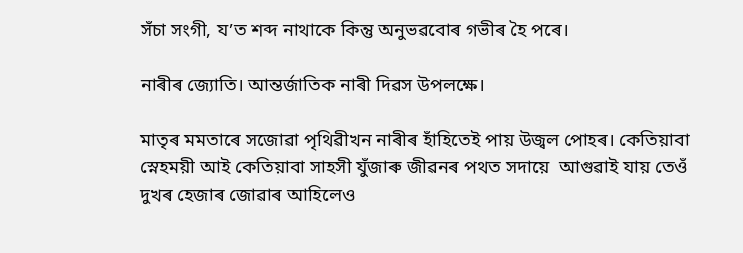সঁচা সংগী, য’ত শব্দ নাথাকে কিন্তু অনুভৱবোৰ গভীৰ হৈ পৰে।

নাৰীৰ জ্যোতি। আন্তৰ্জাতিক নাৰী দিৱস উপলক্ষে।

মাতৃৰ মমতাৰে সজোৱা পৃথিৱীখন নাৰীৰ হাঁহিতেই পায় উজ্বল পোহৰ। কেতিয়াবা স্নেহময়ী আই কেতিয়াবা সাহসী যুঁজাৰু জীৱনৰ পথত সদায়ে  আগুৱাই যায় তেওঁ দুখৰ হেজাৰ জোৱাৰ আহিলেও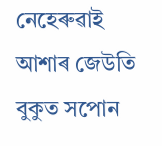নেহেৰুৱাই  আশাৰ জেউতি বুকুত সপোন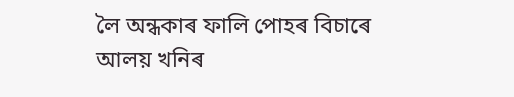লৈ অন্ধকাৰ ফালি পোহৰ বিচাৰে আলয় খনিৰ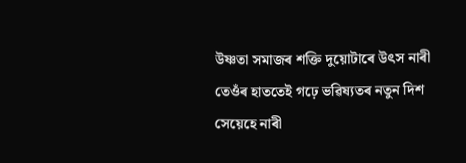উষ্ণতা সমাজৰ শক্তি দুয়োটাৰে উৎস নাৰী তেওঁৰ হাততেই গঢ়ে ভৱিষ্যতৰ নতুন দিশ  সেয়েহে নাৰী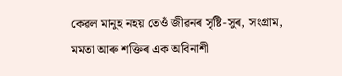কেৱল মানুহ নহয় তেওঁ জীৱনৰ সৃষ্টি-সুৰ, সংগ্ৰাম, মমতা আৰু শক্তিৰ এক অবিনাশী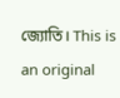জ্যোতি। This is an original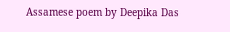Assamese poem by Deepika Das